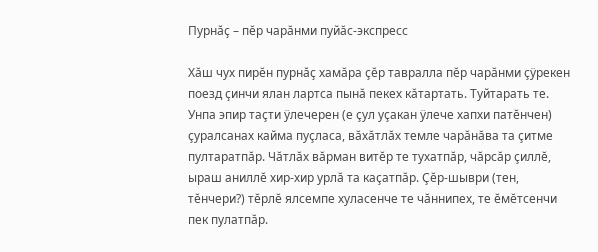Пурнӑҫ – пĕр чарăнми пуйăс-экспресс

Хăш чух пирĕн пурнӑҫ хамăра çĕр тавралла пĕр чарăнми çÿрекен поезд ҫинчи ялан лартса пынă пекех кăтартать. Туйтарать те. Унпа эпир таçти ÿлечерен (е çул уçакан ÿлече хапхи патĕнчен) çуралсанах кайма пуçласа, вăхăтлăх темле чарăнăва та çитме пултаратпăр. Чăтлăх вăрман витĕр те тухатпăр, чăрсăр çиллĕ, ыраш аниллĕ хир-хир урлă та каçатпăр. Çĕр-шыври (тен, тĕнчери?) тĕрлĕ ялсемпе хуласенче те чăннипех, те ĕмĕтсенчи пек пулатпăр.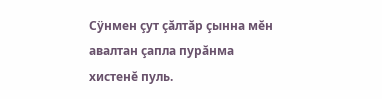Сÿнмен çут çăлтăр çынна мĕн авалтан çапла пурăнма хистенĕ пуль.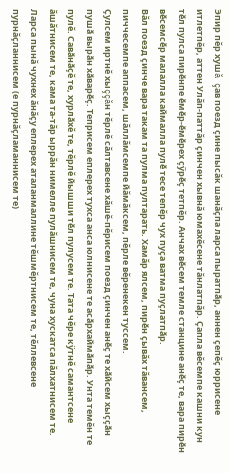Эпир пĕр хушă çав поезд ҫине пысăк шанăçпа ларса пыратпӑр, аннен çепĕç юррисене итлетпĕр, аттен Улăп-паттăр çинчен хывнă юмахĕсене тăнлатпăр. Çапла вĕсемпе кашни кун тӗл пулса пирӗнпе ӗмӗр-ӗмӗрех ҫӳрӗҫ тетпĕр. Анчах вӗсем темле станцине анӗҫ те, вара пирӗн вӗсемсӗр малалла каймалла пулӗ тесе тепĕр чух пуçа ватма пуçлатпӑр.
Вăл поезд çинче вара такам та пулма пултарать. Хамăр ялсем, пирӗн çывăх тăвансем, пиччесемпе аппасем, шăллăмсемпе йăмăксем, пĕрле вĕренекен туссем.
Çулсем иртнĕ хыççăн тĕрлĕ сăлтавсене хăшĕ-пĕрисем поезд ҫинчен анӗç те хӑйсем хыҫҫӑн пушӑ вырӑн хӑварӗҫ. Теприсем еплерех тухса анса юлнисене те асӑрхаймӑпӑр. Унта темĕн те пулĕ. Савӑнӑҫĕ те, хурлӑхĕ те, тĕрлĕ йышши тӗл пулусем те. Тата чĕре кÿтнĕ самантсене ăшăтнисем те, кама та-тăр ыррăн нимелле пулăшнисем те, чуна хускатса пăлхатнисем те. Ларса пынă чухнех ăнăçу еплерех аталанмаллине тĕшмĕртнисем те, тĕллевсене пурнăçланнисем (е пурнăçламаннисем те)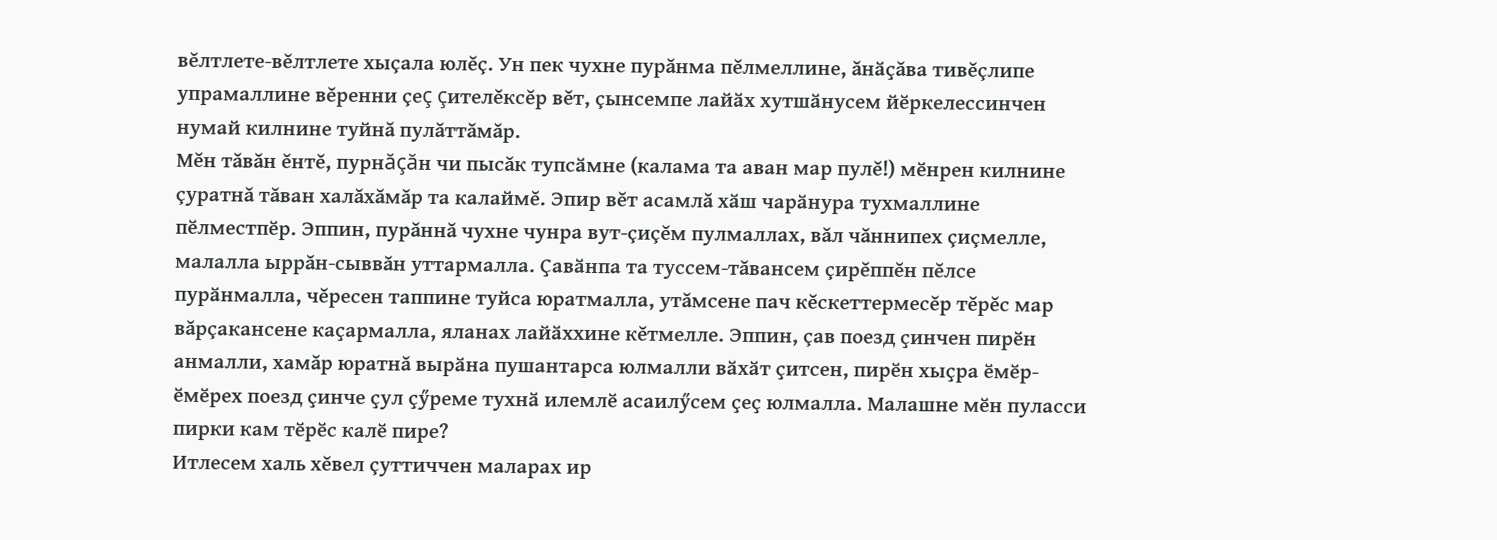вĕлтлете-вĕлтлете хыçала юлĕç. Ун пек чухне пурăнма пĕлмеллине, ăнӑҫăва тивĕçлипе упрамаллине вĕренни çеç çителĕксĕр вĕт, çынсемпе лайӑх хутшӑнусем йӗркелессинчен нумай килнине туйнă пулăттăмăр.
Мĕн тăвăн ĕнтĕ, пурнăçăн чи пысăк тупсӑмне (калама та аван мар пулĕ!) мӗнрен килнине çуратнă тăван халăхăмăр та калаймĕ. Эпир вĕт асамлă хӑш чарӑнура тухмаллине пӗлместпӗр. Эппин, пурăннă чухне чунра вут-çиçĕм пулмаллах, вăл чăннипех çиçмелле, малалла ыррăн-сыввăн уттармалла. Ҫавӑнпа та туссем-тăвансем çирĕппĕн пĕлсе пурӑнмалла, чĕресен таппине туйса юратмалла, утăмсене пач кĕскеттермесĕр тĕрĕс мар вăрçакансене каҫармалла, яланах лайӑххине кĕтмелле. Эппин, çав поезд ҫинчен пирӗн анмалли, хамăр юратнă вырӑна пушантарса юлмалли вӑхӑт ҫитсен, пирӗн хыҫра ӗмӗр-ӗмӗрех поезд ҫинче ҫул ҫӳреме тухнӑ илемлӗ асаилӳсем ҫеҫ юлмалла. Малашне мӗн пуласси пирки кам тӗрӗс калӗ пире?
Итлесем халь хĕвел çуттиччен маларах ир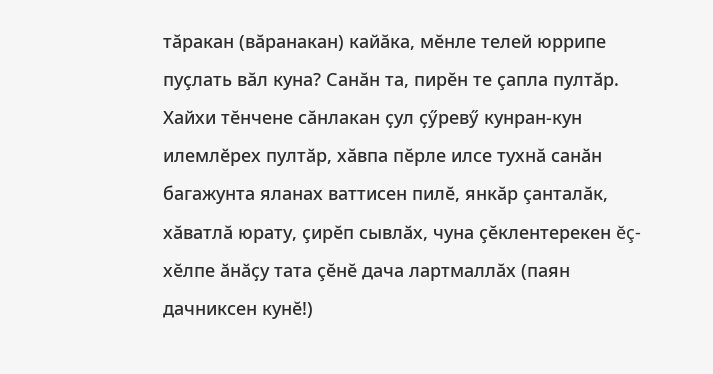тăракан (вăранакан) кайăка, мĕнле телей юррипе пуçлать вăл куна? Санăн та, пирĕн те çапла пултăр. Хайхи тĕнчене сăнлакан ҫул ҫӳревӳ кунран-кун илемлӗрех пултӑр, хăвпа пĕрле илсе тухнă санӑн багажунта яланах ваттисен пилĕ, янкăр çанталăк, хăватлă юрату, çирĕп сывлӑх, чуна çĕклентерекен ĕç-хĕлпе ӑнӑҫу тата çĕнĕ дача лартмаллăх (паян дачниксен кунĕ!)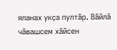яланах укҫа пултӑр. Вӑйлӑ чăвашсем хӑйсен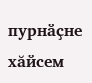пурнӑҫне хăйсем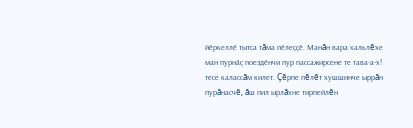йӗркеллӗ тытса тăма пӗлеҫҫӗ. Манăн вара хальлĕхе ман пурнӑҫ поездӗнчи пур пассажирсене те тава-а-х! тесе калассăм килет. Çĕрпе пĕлĕт хушшинче ыррăн пурăнасчĕ, ăш пил ырлăхне тирпейлĕн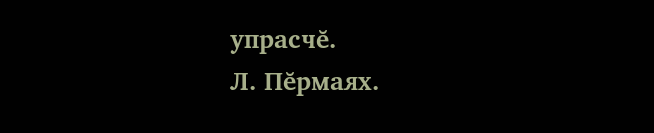упрасчĕ.
Л. Пĕрмаях.